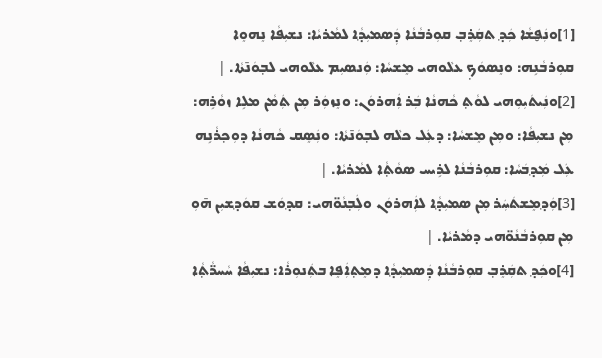[1]ܘܢܲܦ̮ܫܵܐ ܟܲܕ݂ ܬܩܲܪܸܒ݂ ܩܘܼܪܒܵܢܵܐ ܕܲܣܡܝܼܕ݂ܵܐ ܠܡܵܪܝܵܐ: ܢܫܝܼܦܵܐ ܢܸܗܘܸܐ ܩܘܼܪܒܵܢܹܗ: ܘܢܸܣܘܿܟ݂ ܥܠܵܘܗܝ ܡܸܫܚܵܐ: ܘܲܢܣܝܼܡ ܥܠܵܘܗܝ ܠܒ݂ܘܿܢ̄ܬܵܐ. |
[2]ܘܢܲܝܬܿܝܼܘܼܗܝ ܠܘܵܬ݂ ܟܵܗܢܵܐ ܒܲܪ ܐܲܗܪܘܿܢ: ܘܢܸܙܘܲܪ ܡܼܢ ܬܲܡܵܢ ܡܠܹܐ ܙܘܵܪܹܗ: ܡܼܢ ܢܫܝܼܦܵܐ: ܘܡܼܢ ܡܸܫܚܵܐ: ܕܥܲܠ ܟܠܵܗ ܠܒ݂ܘܿܢ̄ܬܵܐ: ܘܢܲܣܸܩ ܟܵܗܢܵܐ ܕܘܼܟ݂ܪܵܢܹܗ ܥܲܠ ܡܲܕ݂ܒܿܚܵܐ: ܩܘܼܪܒܵܢܵܐ ܠܪܹܝܚ ܣܘܵܬ݂ܵܐ ܠܡܵܪܝܵܐ. |
[3]ܘܲܕ݂ܡܸܫܬܿܚܲܪ ܡܼܢ ܣܡܝܼܕ݂ܵܐ ܠܐܲܗܪܘܿܢ ܘܠܲܒ݂ܢܵܘ̈ܗܝ: ܩܕ݂ܘܿܫ ܩܘܿܕ݂ܫܝܼܢ ܗ̄ܘܼ ܡܼܢ ܩܘܼܪܒܵܢܵܘ̈ܗܝ ܕܡܵܪܝܵܐ. |
[4]ܘܟܲܕ݂ ܬܩܲܪܸܒ݂ ܩܘܼܪܒܵܢܵܐ ܕܲܣܡܝܼܕ݂ܵܐ ܕܡܸܬ݂ܐܲܦܸܐ ܒܬܲܢܘܼܪܵܐ: ܢܫܝܼܦܵܐ ܚܵܚܪ̈ܵܬ݂ܵܐ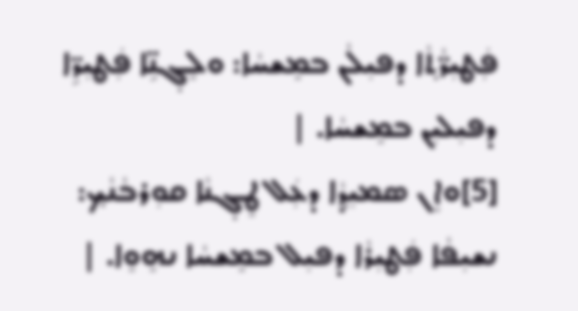ܦܲܛܝܼܪ̈ܵܬ݂ܵܐ ܕܦܝܼܠܵܢ ܒܡܸܫܚܵܐ: ܘܠܸܓ݂ܢܹ̈ܐ ܦܲܛܝܼܪܹ̈ܐ ܕܦܝܼܠܝܼܢ ܒܡܸܫܚܵܐ. |
[5]ܘܐܸܢ ܣܡܝܼܕ݂ܵܐ ܕܥܲܠ ܛܸܓ݂ܢܵܐ ܩܘܼܪܒܵܢܵܟ݂: ܢܫܝܼܦܵܐ ܦܲܛܝܼܪܵܐ ܕܦܝܼܠ ܒܡܸܫܚܵܐ ܢܗܸܘܸܐ. |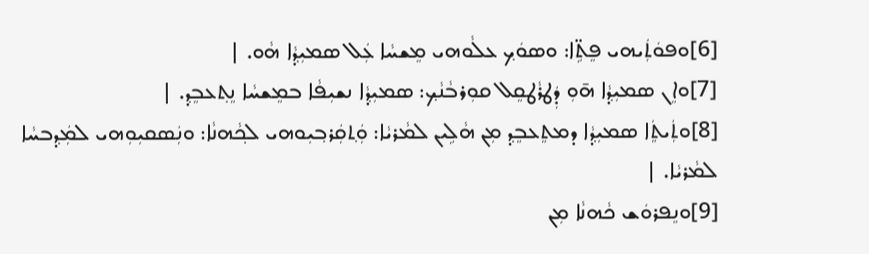[6]ܘܦܘܿܬܲܝܗܝ ܦܸܬܹ̈ܐ: ܘܣܘܿܟ݂ ܥܠܵܘܗܝ ܡܸܫܚܵܐ ܥܲܠ ܣܡܝܼܕ݂ܵܐ ܗܵܘ. |
[7]ܘܐܸܢ ܣܡܝܼܕ݂ܵܐ ܗ̄ܘܼ ܕܲܛܪܵܛܩܸܠ ܩܘܼܪܒܵܢܵܟ݂: ܣܡܝܼܕ݂ܵܐ ܢܫܝܼܦܵܐ ܒܡܸܫܚܵܐ ܢܸܬ݂ܥܒܸܕ݂. |
[8]ܘܬܲܝܬܸܿܐ ܣܡܝܼܕ݂ܵܐ ܕܡܬܸܥܒܸܕ݂ ܡܼܢ ܗܵܠܹܝܢ ܠܡܵܪܝܵܐ: ܘܲܬ݂ܩܲܪܒ݂ܝܼܘܗܝ ܠܟ݂ܵܗܢܵܐ: ܘܢܲܣܩܝܼܘܼܗܝ ܠܡܲܕ݂ܒܚܵܐ ܠܡܵܪܝܵܐ. |
[9]ܘܢܸܦܪܘܿܫ ܟܵܗܢܵܐ ܡܼܢ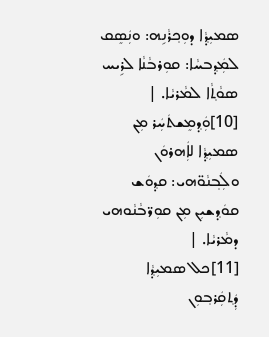ܣܡܝܼܕ݂ܵܐ ܕܘܼܟ݂ܪܵܢܹܗ: ܘܢܲܣܸܩ ܠܡܲܕ݂ܒܚܵܐ: ܩܘܼܪܒܵܢܵܐ ܠܪܹܝܚ ܣܘܵܬ݂ܵܐ ܠܡܵܪܝܵܐ. |
[10]ܘܲܕ݂ܡܸܫܬܿܚܲܪ ܡܼܢ ܣܡܝܼܕ݂ܵܐ ܠܐܲܗܪܘܿܢ ܘܠܲܒ݂ܢܵܘ̈ܗܝ: ܩܕ݂ܘܿܫ ܩܘܿܕ݂ܫܝܼܢ ܡܼܢ ܩܘܼܪ̈ܒܵܢܵܘܗܝ ܕܡܵܪܝܵܐ. |
[11]ܟܠ ܣܡܝܼܕ݂ܵܐ ܕܲܬ݂ܩܲܪܒ݂ܘܼܢ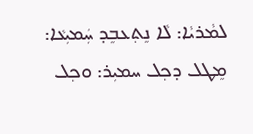ܠܡܵܪܝܵܐ: ܠܵܐ ܢܸܬ݂ܥܒܸܕ ܚܲܡܝܼܥܵܐ: ܡܸܛܠ ܕܟ݂ܠ ܚܡܝܼܪ: ܘܟ݂ܠ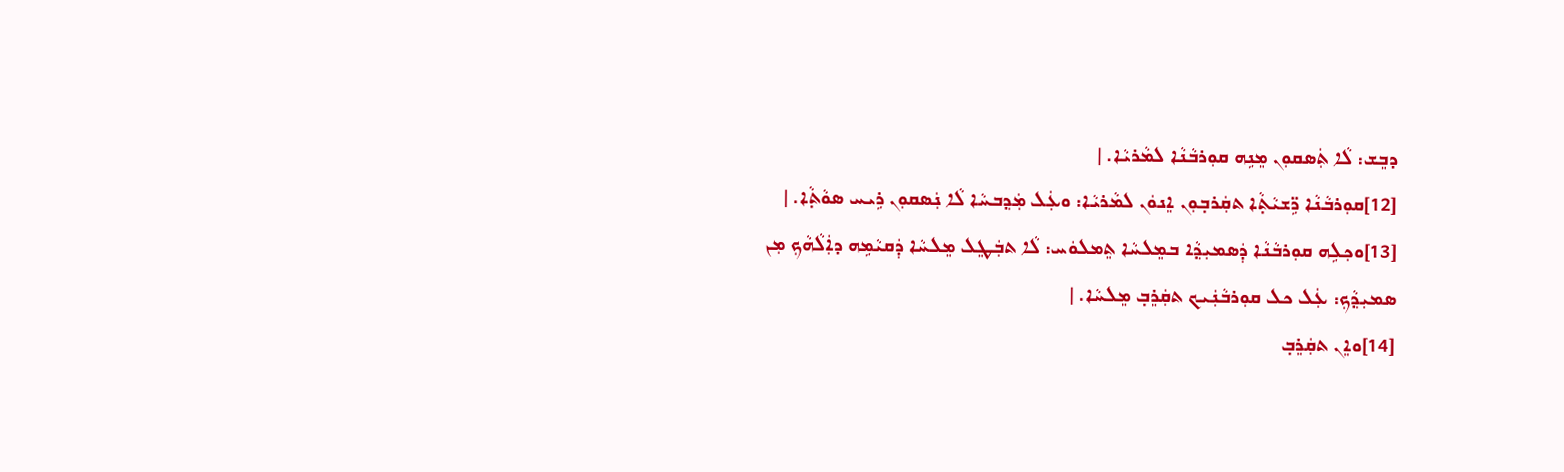ܕܒܸܫ: ܠܵܐ ܬܲܣܩܘܼܢ ܡܸܢܹܗ ܩܘܼܪܒܵܢܵܐ ܠܡܵܪܝܵܐ. |
[12]ܩܘܼܪܒܵܢܵܐ ܪܹ̈ܫܝܵܬ݂ܵܐ ܬܩܲܪܒ݂ܘܼܢ ܐܸܢܘܿܢ ܠܡܵܪܝܵܐ: ܘܥܲܠ ܡܲܕ݂ܒܚܵܐ ܠܵܐ ܢܲܣܩܘܼܢ ܪܹܝܚ ܣܘܵܬ݂ܵܐ. |
[13]ܘܟ݂ܠܹܗ ܩܘܼܪܒܵܢܵܐ ܕܲܣܡܝܼܕ݂ܵܐ ܒܡܸܠܚܵܐ ܬܸܡܠܘܿܚ: ܠܵܐ ܬܒܲܛܸܠ ܡܸܠܚܵܐ ܕܲܩܝܵܡܹܗ ܕܐܲܠܵܗܵܟ݂ ܡܼܢ ܣܡܝܼܕ݂ܵܟ݂: ܥܲܠ ܟܠ ܩܘܼܪܒܵܢܲܝܟ ܬܩܲܪܸܒ݂ ܡܸܠܚܵܐ. |
[14]ܘܐܸܢ ܬܩܲܪܸܒ݂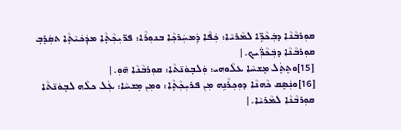ܩܘܼܪܒܵܢܵܐ ܕܒܲܟܵܪܹ̈ܐ ܠܡܵܪܝܵܐ: ܟܲܦܵܐ ܕܲܡܚܲܪܟ݂ܵܐ ܒܢܘܼܪܵܐ: ܦܪ̈ܝܼܟ݂ܵܬ݂ܵܐ ܡܕܲܟܿܝܵܬ݂ܵܐ ܬܩܲܪܸܒ݂ ܩܘܼܪܒܵܢܵܐ ܕܒܲܟܵܪ̈ܲܝܟ. |
[15]ܘܬܸܬܸܿܠ ܡܸܫܚܵܐ ܥܠܵܘܗܝ: ܘܲܠܒ݂ܘܿܢ̄ܬܵܐ: ܩܘܼܪܒܵܢܵܐ ܗ̄ܘܼ. |
[16]ܘܢܲܣܸܩ ܟܵܗܢܵܐ ܕܘܼܟ݂ܪܵܢܹܗ ܡܼܢ ܦܪܝܼܟ݂ܵܬ݂ܵܐ: ܘܡܼܢ ܡܸܫܚܵܐ: ܥܲܠ ܟܠܵܗ ܠܒ݂ܘܿܢ̄ܬܵܐ ܩܘܼܪܒܵܢܵܐ ܠܡܵܪܝܵܐ. |